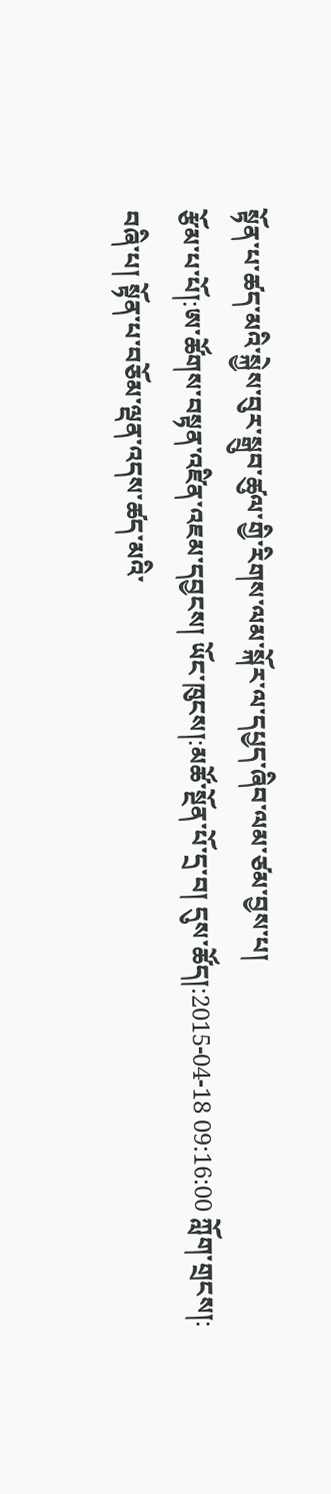སྟོན་པ་ཚད་མའི་སྐྱེས་བུར་སྒྲུབ་ཚུལ་གྱི་རིགས་ལམ་སྐོར་ལ་དཔྱད་ཞིབ་ལམ་ཙམ་བྱས་པ།
རྩོམ་པ་པོ།:ཨ་ཚོགས་བསྟན་འཛིན་འཇམ་དབྱངས། ཡོང་ཁུངས།:མཚོ་སྔོན་པོ་དྲ་བ། དུས་ཚོད།:2015-04-18 09:16:00 ཀློག་གྲངས།:
བཞི་པ། སྟོན་པ་བཅོམ་ལྡན་འདས་ཚད་མའི་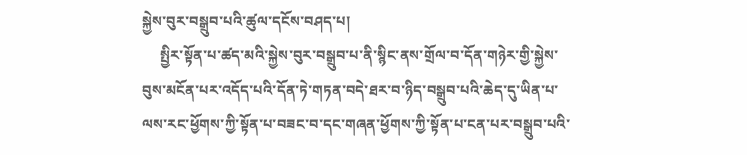སྐྱེས་བུར་བསྒྲུབ་པའི་ཚུལ་དངོས་བཤད་པ།
     སྤྱིར་སྟོན་པ་ཚད་མའི་སྐྱེས་བུར་བསྒྲུབ་པ་ནི་སྙིང་ནས་གྲོལ་བ་དོན་གཉེར་གྱི་སྐྱེས་བུས་མངོན་པར་འདོད་པའི་དོན་ཏེ་གཏན་བདེ་ཐར་བ་ཉིད་བསྒྲུབ་པའི་ཆེད་དུ་ཡིན་པ་ལས་རང་ཕྱོགས་ཀྱི་སྟོན་པ་བཟང་བ་དང་གཞན་ཕྱོགས་ཀྱི་སྟོན་པ་ངན་པར་བསྒྲུབ་པའི་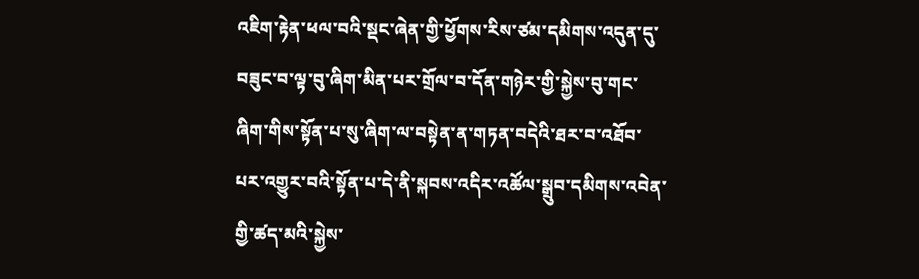འཇིག་རྟེན་ཕལ་བའི་སྡང་ཞེན་གྱི་ཕྱོགས་རིས་ཙམ་དམིགས་འདུན་དུ་བཟུང་བ་ལྟ་བུ་ཞིག་མིན་པར་གྲོལ་བ་དོན་གཉེར་གྱི་སྐྱེས་བུ་གང་ཞིག་གིས་སྟོན་པ་སུ་ཞིག་ལ་བསྟེན་ན་གཏན་བདེའི་ཐར་བ་འཐོབ་པར་འགྱུར་བའི་སྟོན་པ་དེ་ནི་སྐབས་འདིར་འཚོལ་སྒྲུབ་དམིགས་འབེན་གྱི་ཚད་མའི་སྐྱེས་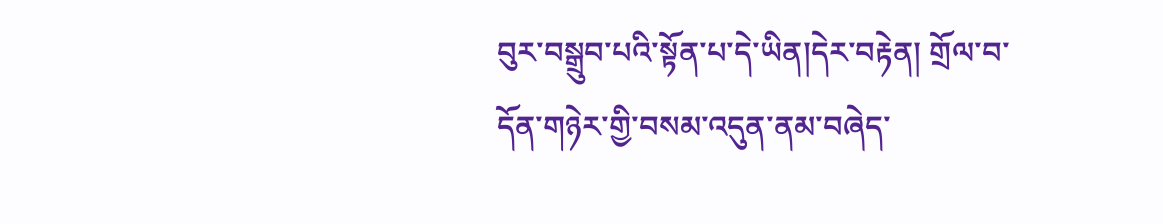བུར་བསྒྲུབ་པའི་སྟོན་པ་དེ་ཡིན།དེར་བརྟེན། གྲོལ་བ་དོན་གཉེར་གྱི་བསམ་འདུན་ནམ་བཞེད་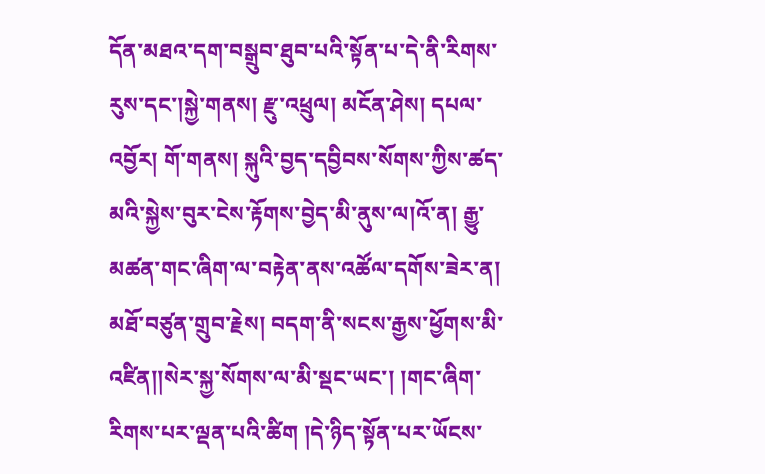དོན་མཐའ་དག་བསྒྲུབ་ཐུབ་པའི་སྟོན་པ་དེ་ནི་རིགས་རུས་དང་།སྐྱེ་གནས། རྫུ་འཕྲུལ། མངོན་ཤེས། དཔལ་འབྱོར། གོ་གནས། སྐུའི་བྱད་དབྱིབས་སོགས་ཀྱིས་ཚད་མའི་སྐྱེས་བུར་ངེས་རྟོགས་བྱེད་མི་ནུས་ལ།འོ་ན། རྒྱུ་མཚན་གང་ཞིག་ལ་བརྟེན་ནས་འཚོལ་དགོས་ཟེར་ན། མཐོ་བཙུན་གྲུབ་རྗེས། བདག་ནི་སངས་རྒྱས་ཕྱོགས་མི་འཛིན།།སེར་སྐྱ་སོགས་ལ་མི་སྡང་ཡང་། །གང་ཞིག་རིགས་པར་ལྡན་པའི་ཚིག །དེ་ཉིད་སྟོན་པར་ཡོངས་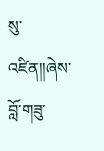སུ་འཛིན།།ཞེས་བློ་གཟུ་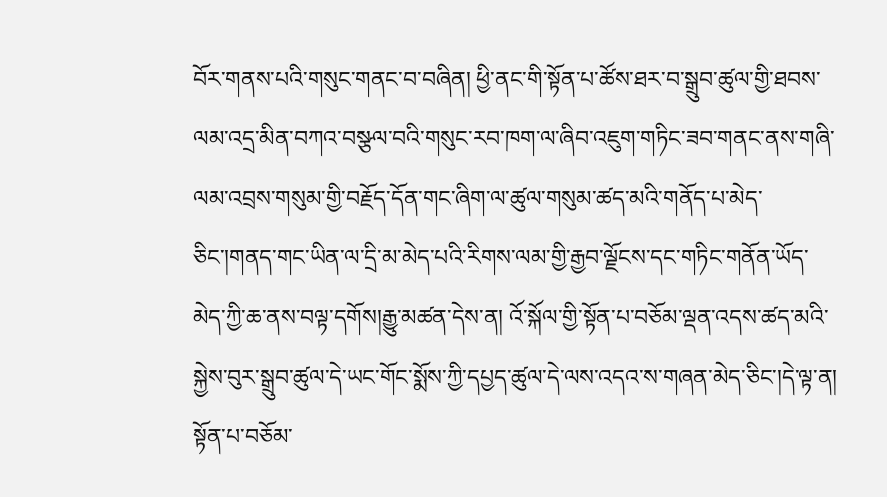བོར་གནས་པའི་གསུང་གནང་བ་བཞིན། ཕྱི་ནང་གི་སྟོན་པ་ཚོས་ཐར་བ་སྒྲུབ་ཚུལ་གྱི་ཐབས་ལམ་འདྲ་མིན་བཀའ་བསྩལ་བའི་གསུང་རབ་ཁག་ལ་ཞིབ་འཇུག་གཏིང་ཟབ་གནང་ནས་གཞི་ལམ་འབྲས་གསུམ་གྱི་བརྗོད་དོན་གང་ཞིག་ལ་ཚུལ་གསུམ་ཚད་མའི་གནོད་པ་མེད་ཅིང་།གནད་གང་ཡིན་ལ་དྲི་མ་མེད་པའི་རིགས་ལམ་གྱི་རྒྱབ་ལྗོངས་དང་གཏིང་གནོན་ཡོད་མེད་ཀྱི་ཆ་ནས་བལྟ་དགོས།རྒྱུ་མཚན་དེས་ན། འོ་སྐོལ་གྱི་སྟོན་པ་བཅོམ་ལྡན་འདས་ཚད་མའི་སྐྱེས་བུར་སྒྲུབ་ཚུལ་དེ་ཡང་གོང་སྨོས་ཀྱི་དཔྱད་ཚུལ་དེ་ལས་འདའ་ས་གཞན་མེད་ཅིང་།དེ་ལྟ་ན། སྟོན་པ་བཅོམ་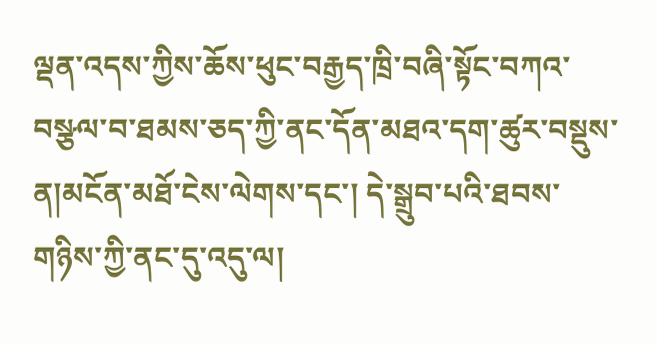ལྡན་འདས་ཀྱིས་ཆོས་ཕུང་བརྒྱད་ཁྲི་བཞི་སྟོང་བཀའ་བསྩལ་བ་ཐམས་ཅད་ཀྱི་ནང་དོན་མཐའ་དག་ཚུར་བསྡུས་ན།མངོན་མཐོ་ངེས་ལེགས་དང་། དེ་སྒྲུབ་པའི་ཐབས་གཉིས་ཀྱི་ནང་དུ་འདུ་ལ།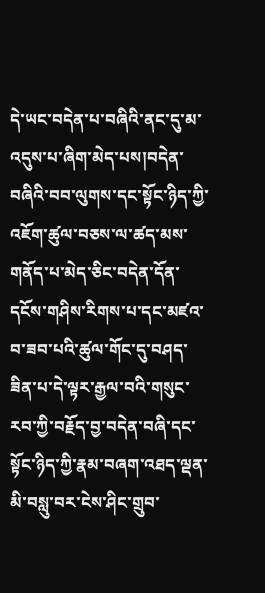དེ་ཡང་བདེན་པ་བཞིའི་ནང་དུ་མ་འདུས་པ་ཞིག་མེད་པས།བདེན་བཞིའི་བབ་ལུགས་དང་སྟོང་ཉིད་ཀྱི་འཇོག་ཚུལ་བཅས་ལ་ཚད་མས་གནོད་པ་མེད་ཅིང་བདེན་དོན་དངོས་གཤིས་རིགས་པ་དང་མཛའ་བ་ཟབ་པའི་ཚུལ་གོང་དུ་བཤད་ཟིན་པ་དེ་ལྟར་རྒྱལ་བའི་གསུང་རབ་ཀྱི་བརྗོད་བྱ་བདེན་བཞི་དང་སྟོང་ཉིད་ཀྱི་རྣམ་བཞག་འཐད་ལྡན་མི་བསླུ་བར་ངེས་ཤིང་གྲུབ་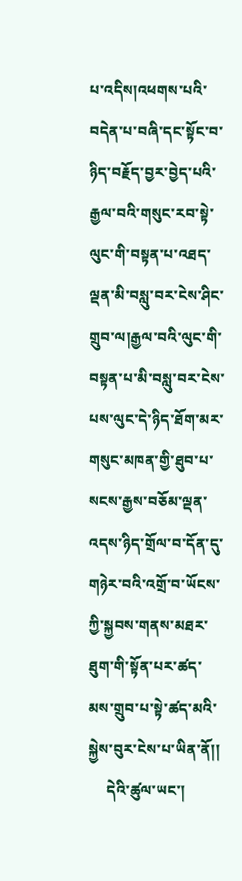པ་འདིས།འཕགས་པའི་བདེན་པ་བཞི་དང་སྟོང་བ་ཉིད་བརྗོད་བྱར་བྱེད་པའི་རྒྱལ་བའི་གསུང་རབ་སྟེ་ལུང་གི་བསྟན་པ་འཐད་ལྡན་མི་བསླུ་བར་ངེས་ཤིང་གྲུབ་ལ།རྒྱལ་བའི་ལུང་གི་བསྟན་པ་མི་བསླུ་བར་ངེས་པས་ལུང་དེ་ཉིད་ཐོག་མར་གསུང་མཁན་གྱི་ཐུབ་པ་སངས་རྒྱས་བཅོམ་ལྡན་འདས་ཉིད་གྲོལ་བ་དོན་དུ་གཉེར་བའི་འགྲོ་བ་ཡོངས་ཀྱི་སྐྱབས་གནས་མཐར་ཐུག་གི་སྟོན་པར་ཚད་མས་གྲུབ་པ་སྟེ་ཚད་མའི་སྐྱེས་བུར་ངེས་པ་ཡིན་ནོ།།
     དེའི་ཚུལ་ཡང་།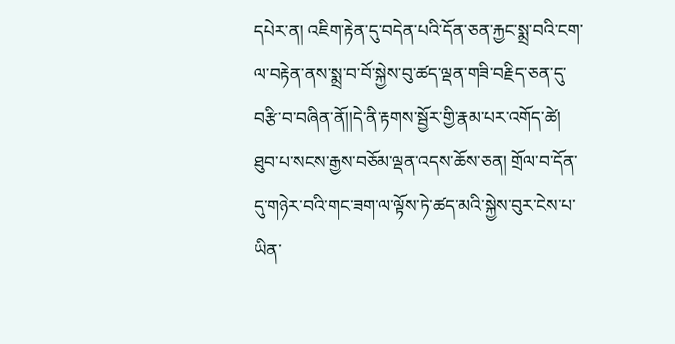དཔེར་ན། འཇིག་རྟེན་དུ་བདེན་པའི་དོན་ཅན་རྐྱང་སྨྲ་བའི་ངག་ལ་བརྟེན་ནས་སྨྲ་བ་བོ་སྐྱེས་བུ་ཚད་ལྡན་གཟི་བརྗིད་ཅན་དུ་བརྩི་བ་བཞིན་ནོ།།དེ་ནི་རྟགས་སྦྱོར་གྱི་རྣམ་པར་འགོད་ཚེ། ཐུབ་པ་སངས་རྒྱས་བཅོམ་ལྡན་འདས་ཆོས་ཅན། གྲོལ་བ་དོན་དུ་གཉེར་བའི་གང་ཟག་ལ་ལྟོས་ཏེ་ཚད་མའི་སྐྱེས་བུར་ངེས་པ་ཡིན་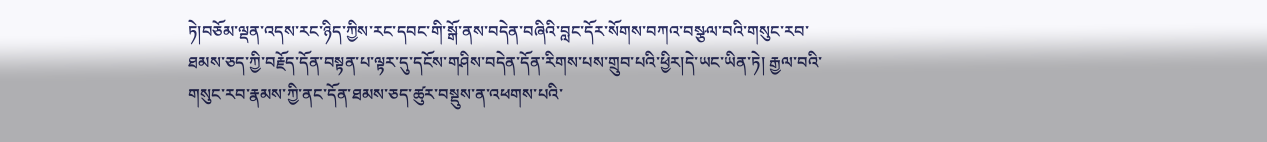ཏེ།བཅོམ་ལྡན་འདས་རང་ཉིད་ཀྱིས་རང་དབང་གི་སྒོ་ནས་བདེན་བཞིའི་བླང་དོར་སོགས་བཀའ་བསྩལ་བའི་གསུང་རབ་ཐམས་ཅད་ཀྱི་བརྗོད་དོན་བསྟན་པ་ལྟར་དུ་དངོས་གཤིས་བདེན་དོན་རིགས་པས་གྲུབ་པའི་ཕྱིར།དེ་ཡང་ཡིན་ཏེ། རྒྱལ་བའི་གསུང་རབ་རྣམས་ཀྱི་ནང་དོན་ཐམས་ཅད་ཚུར་བསྡུས་ན་འཕགས་པའི་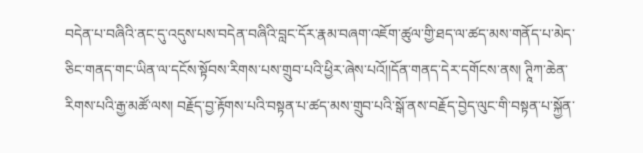བདེན་པ་བཞིའི་ནང་དུ་འདུས་པས་བདེན་བཞིའི་བླང་དོར་རྣམ་བཞག་འཇོག་ཚུལ་གྱི་ཐད་ལ་ཚད་མས་གནོད་པ་མེད་ཅིང་གནད་གང་ཡིན་ལ་དངོས་སྟོབས་རིགས་པས་གྲུབ་པའི་ཕྱིར་ཞེས་པའོ།།དོན་གནད་དེར་དགོངས་ནས། ཊཱིཀ་ཆེན་རིགས་པའི་རྒྱ་མཚོ་ལས། བརྗོད་བྱ་རྟོགས་པའི་བསྟན་པ་ཚད་མས་གྲུབ་པའི་སྒོ་ནས་བརྗོད་བྱེད་ལུང་གི་བསྟན་པ་སྐྱོན་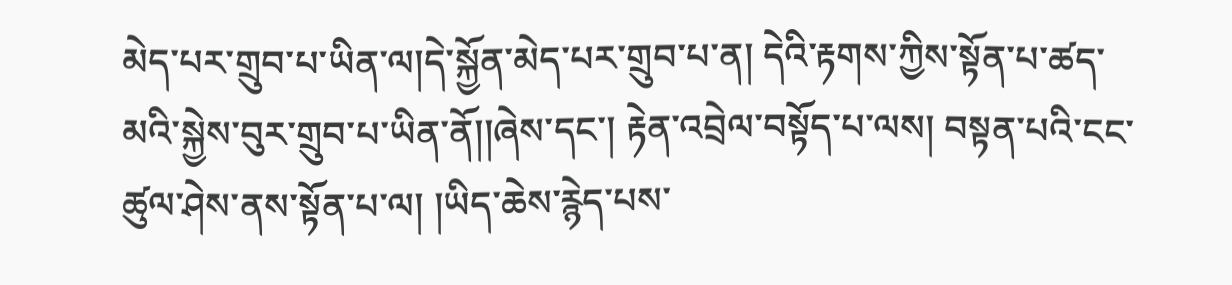མེད་པར་གྲུབ་པ་ཡིན་ལ།དེ་སྐྱོན་མེད་པར་གྲུབ་པ་ན། དེའི་རྟགས་ཀྱིས་སྟོན་པ་ཚད་མའི་སྐྱེས་བུར་གྲུབ་པ་ཡིན་ནོ།།ཞེས་དང་། རྟེན་འབྲེལ་བསྟོད་པ་ལས། བསྟན་པའི་ངང་ཚུལ་ཤེས་ནས་སྟོན་པ་ལ། །ཡིད་ཆེས་རྙེད་པས་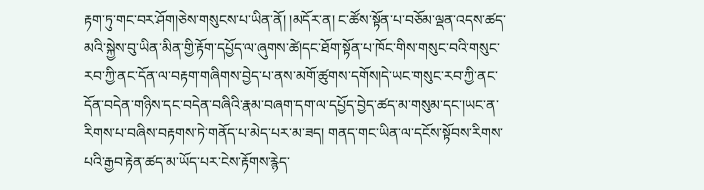རྟག་ཏུ་གང་བར་ཤོག།ཅེས་གསུངས་པ་ཡིན་ནོ། །མདོར་ན། ང་ཚོས་སྟོན་པ་བཅོམ་ལྡན་འདས་ཚད་མའི་སྐྱེས་བུ་ཡིན་མིན་གྱི་རྟོག་དཔྱོད་ལ་ཞུགས་ཚེ།དང་ཐོག་སྟོན་པ་ཁོང་གིས་གསུང་བའི་གསུང་རབ་ཀྱི་ནང་དོན་ལ་བརྟག་གཞིགས་བྱེད་པ་ནས་མགོ་ཚུགས་དགོས།དེ་ཡང་གསུང་རབ་ཀྱི་ནང་དོན་བདེན་གཉིས་དང་བདེན་བཞིའི་རྣམ་བཞག་དག་ལ་དཔྱོད་བྱེད་ཚད་མ་གསུམ་དང་།ཡང་ན་རིགས་པ་བཞིས་བརྟགས་ཏེ་གནོད་པ་མེད་པར་མ་ཟད། གནད་གང་ཡིན་ལ་དངོས་སྟོབས་རིགས་པའི་རྒྱབ་རྟེན་ཚད་མ་ཡོད་པར་ངེས་རྟོགས་རྙེད་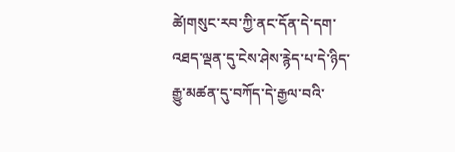ཚེ།གསུང་རབ་ཀྱི་ནང་དོན་དེ་དག་འཐད་ལྡན་དུ་ངེས་ཤེས་རྙེད་པ་དེ་ཉིད་རྒྱུ་མཚན་དུ་བཀོད་དེ་རྒྱལ་བའི་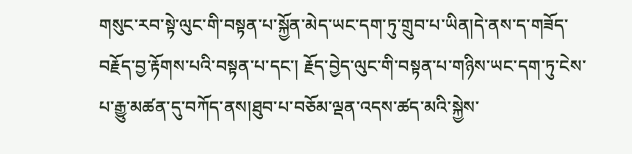གསུང་རབ་སྟེ་ལུང་གི་བསྟན་པ་སྐྱོན་མེད་ཡང་དག་ཏུ་གྲུབ་པ་ཡིན།དེ་ནས་ད་གཟོད་བརྗོད་བྱ་རྟོགས་པའི་བསྟན་པ་དང་། རྗོད་བྱེད་ལུང་གི་བསྟན་པ་གཉིས་ཡང་དག་ཏུ་ངེས་པ་རྒྱུ་མཚན་དུ་བཀོད་ནས།ཐུབ་པ་བཅོམ་ལྡན་འདས་ཚད་མའི་སྐྱེས་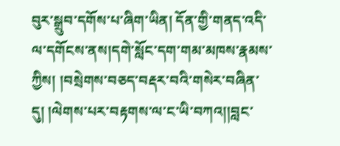བུར་སྒྲུབ་དགོས་པ་ཞིག་ཡིན། དོན་གྱི་གནད་འདི་ལ་དགོངས་ནས།དགེ་སློང་དག་གམ་མཁས་རྣམས་ཀྱིས། །བསྲེགས་བཅད་བརྡར་བའི་གསེར་བཞིན་དུ། །ལེགས་པར་བརྟགས་ལ་ང་ཡི་བཀའ།།བླང་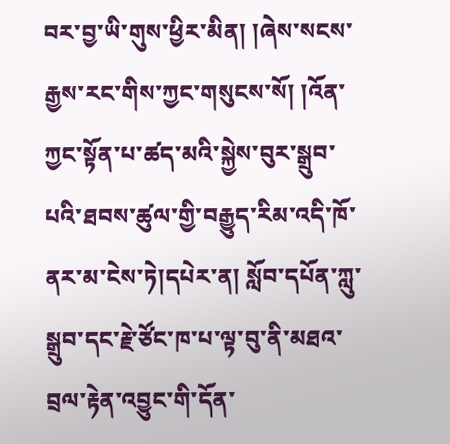བར་བྱ་ཡི་གུས་ཕྱིར་མིན། །ཞེས་སངས་རྒྱས་རང་གིས་ཀྱང་གསུངས་སོ། །འོན་ཀྱང་སྟོན་པ་ཚད་མའི་སྐྱེས་བུར་སྒྲུབ་པའི་ཐབས་ཚུལ་གྱི་བརྒྱུད་རིམ་འདི་ཁོ་ནར་མ་ངེས་ཏེ།དཔེར་ན། སློབ་དཔོན་ཀླུ་སྒྲུབ་དང་རྗེ་ཙོང་ཁ་པ་ལྟ་བུ་ནི་མཐའ་བྲལ་རྟེན་འབྱུང་གི་དོན་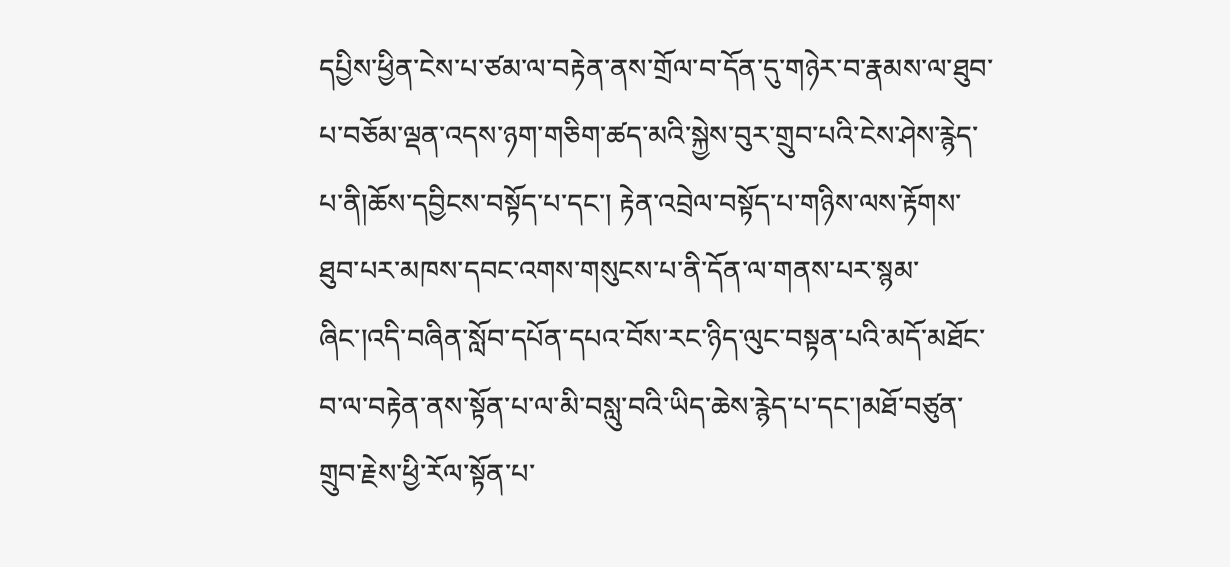དཔྱིས་ཕྱིན་ངེས་པ་ཙམ་ལ་བརྟེན་ནས་གྲོལ་བ་དོན་དུ་གཉེར་བ་རྣམས་ལ་ཐུབ་པ་བཅོམ་ལྡན་འདས་ཉག་གཅིག་ཚད་མའི་སྐྱེས་བུར་གྲུབ་པའི་ངེས་ཤེས་རྙེད་པ་ནི།ཆོས་དབྱིངས་བསྟོད་པ་དང་། རྟེན་འབྲེལ་བསྟོད་པ་གཉིས་ལས་རྟོགས་ཐུབ་པར་མཁས་དབང་འགས་གསུངས་པ་ནི་དོན་ལ་གནས་པར་སྙམ་ཞིང་།འདི་བཞིན་སློབ་དཔོན་དཔའ་བོས་རང་ཉིད་ལུང་བསྟན་པའི་མདོ་མཐོང་བ་ལ་བརྟེན་ནས་སྟོན་པ་ལ་མི་བསླུ་བའི་ཡིད་ཆེས་རྙེད་པ་དང་།མཐོ་བཙུན་གྲུབ་རྗེས་ཕྱི་རོལ་སྟོན་པ་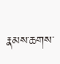རྣམས་ཆགས་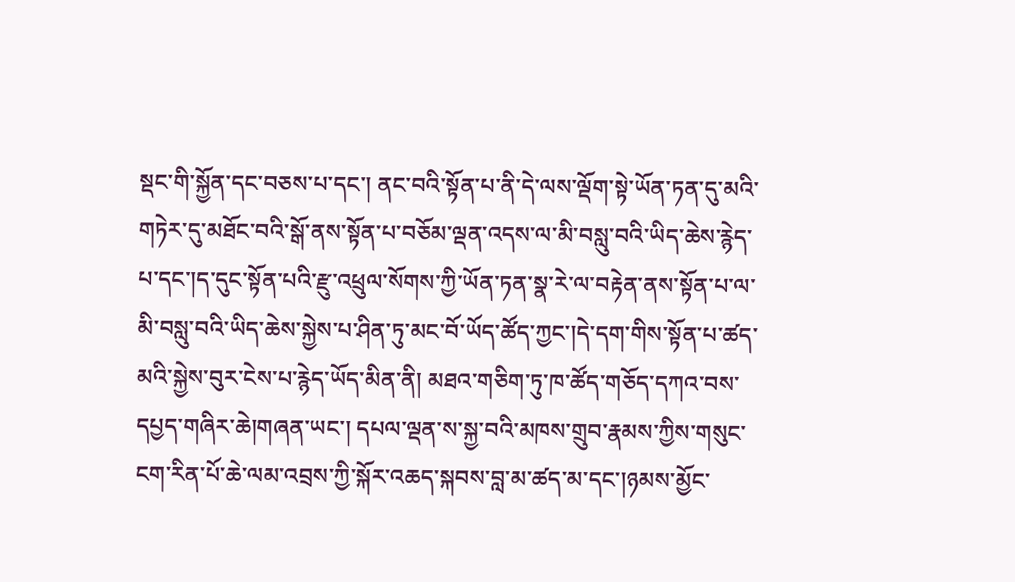སྡང་གི་སྐྱོན་དང་བཅས་པ་དང་། ནང་བའི་སྟོན་པ་ནི་དེ་ལས་ལྡོག་སྟེ་ཡོན་ཏན་དུ་མའི་གཏེར་དུ་མཐོང་བའི་སྒོ་ནས་སྟོན་པ་བཅོམ་ལྡན་འདས་ལ་མི་བསླུ་བའི་ཡིད་ཆེས་རྙེད་པ་དང་།ད་དུང་སྟོན་པའི་རྫུ་འཕྲུལ་སོགས་ཀྱི་ཡོན་ཏན་སྣ་རེ་ལ་བརྟེན་ནས་སྟོན་པ་ལ་མི་བསླུ་བའི་ཡིད་ཆེས་སྐྱེས་པ་ཤིན་ཏུ་མང་བོ་ཡོད་ཚོད་ཀྱང་།དེ་དག་གིས་སྟོན་པ་ཚད་མའི་སྐྱེས་བུར་ངེས་པ་རྙེད་ཡོད་མིན་ནི། མཐའ་གཅིག་ཏུ་ཁ་ཚོད་གཅོད་དཀའ་བས་དཔྱད་གཞིར་ཆེ།གཞན་ཡང་། དཔལ་ལྡན་ས་སྐྱ་བའི་མཁས་གྲུབ་རྣམས་ཀྱིས་གསུང་ངག་རིན་པོ་ཆེ་ལམ་འབྲས་ཀྱི་སྐོར་འཆད་སྐབས་བླ་མ་ཚད་མ་དང་།ཉམས་མྱོང་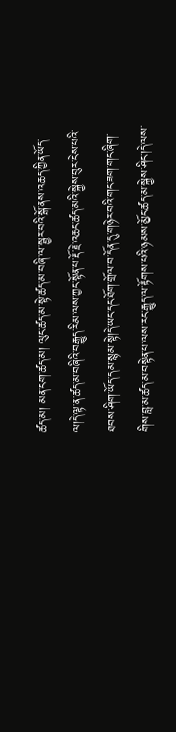ཚད་མ། མན་ངག་ཚད་མ། ལུང་ཚད་མ་སྟེ་ཚད་མ་བཞི་ལ་སྦྱར་བའི་སྒོ་ནས་འཆད་ཀྱིན་ཡོད་ལ།དེ་ལྟ་ན་ཚད་མ་བཞིའི་བརྒྱུད་རིམ་ལས་ཀྱང་སྟོན་པ་རྡོ་རྗེ་འཆང་ཚད་མའི་སྐྱེས་བུར་ངེས་པའི་ཐབས་ཤིག་ཡོད་དམ་སྙམ་སྟེ།དེ་ཡང་དང་ཐོག་གྲོལ་བ་དོན་དུ་གཉེར་བའི་གང་ཟག་གང་ཞིག་གིས་བླ་མ་ཚད་མ་བསྟེན་པ་ལས་རང་རྒྱུད་ལ་རྟོགས་པའི་ཉམས་མྱོང་ཚད་མ་སྐྱེས་ཤིང་།དེ་ལས་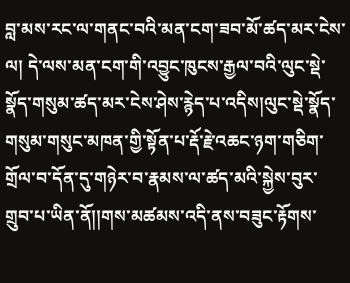བླ་མས་རང་ལ་གནང་བའི་མན་ངག་ཟབ་མོ་ཚད་མར་ངེས་ལ། དེ་ལས་མན་ངག་གི་འབྱུང་ཁུངས་རྒྱལ་བའི་ལུང་སྡེ་སྣོད་གསུམ་ཚད་མར་ངེས་ཤེས་རྙེད་པ་འདིས།ལུང་སྡེ་སྣོད་གསུམ་གསུང་མཁན་གྱི་སྟོན་པ་རྡོ་རྗེ་འཆང་ཉག་གཅིག་གྲོལ་བ་དོན་དུ་གཉེར་བ་རྣམས་ལ་ཚད་མའི་སྐྱེས་བུར་གྲུབ་པ་ཡིན་ནོ།།གས་མཚམས་འདི་ནས་བཟུང་རྟོགས་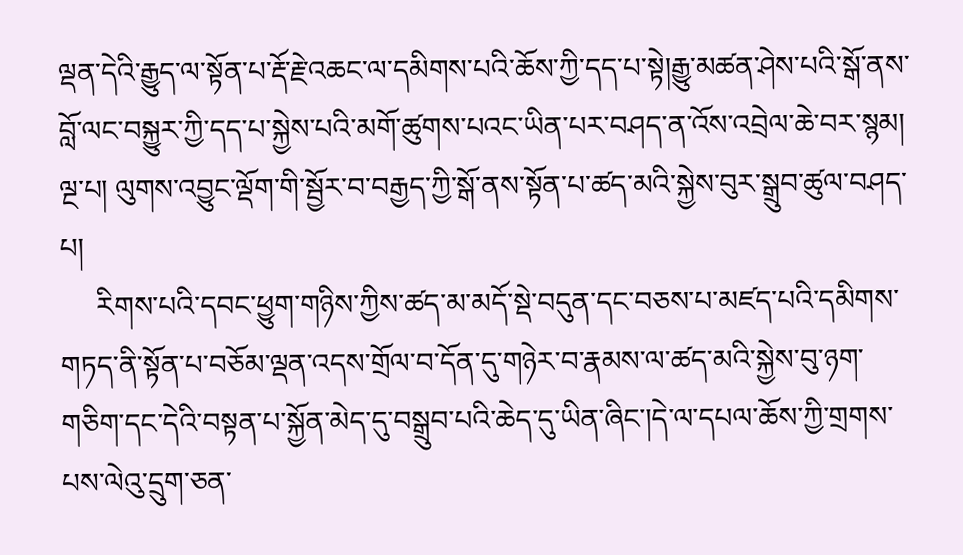ལྡན་དེའི་རྒྱུད་ལ་སྟོན་པ་རྡོ་རྗེ་འཆང་ལ་དམིགས་པའི་ཆོས་ཀྱི་དད་པ་སྟེ།རྒྱུ་མཚན་ཤེས་པའི་སྒོ་ནས་བློ་ལང་བསྐྱུར་ཀྱི་དད་པ་སྐྱེས་པའི་མགོ་ཚུགས་པའང་ཡིན་པར་བཤད་ན་འོས་འབྲེལ་ཆེ་བར་སྙམ།
ལྔ་པ། ལུགས་འབྱུང་ལྡོག་གི་སྦྱོར་བ་བརྒྱད་ཀྱི་སྒོ་ནས་སྟོན་པ་ཚད་མའི་སྐྱེས་བུར་སྒྲུབ་ཚུལ་བཤད་པ།
     རིགས་པའི་དབང་ཕྱུག་གཉིས་ཀྱིས་ཚད་མ་མདོ་སྡེ་བདུན་དང་བཅས་པ་མཛད་པའི་དམིགས་གཏད་ནི་སྟོན་པ་བཅོམ་ལྡན་འདས་གྲོལ་བ་དོན་དུ་གཉེར་བ་རྣམས་ལ་ཚད་མའི་སྐྱེས་བུ་ཉག་གཅིག་དང་དེའི་བསྟན་པ་སྐྱོན་མེད་དུ་བསྒྲུབ་པའི་ཆེད་དུ་ཡིན་ཞིང་།དེ་ལ་དཔལ་ཆོས་ཀྱི་གྲགས་པས་ལེའུ་དྲུག་ཅན་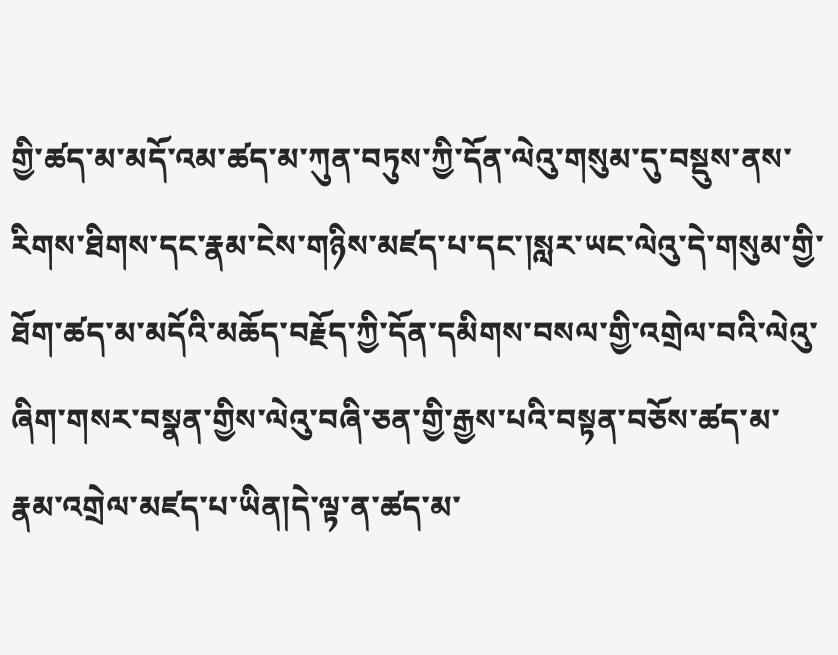གྱི་ཚད་མ་མདོ་འམ་ཚད་མ་ཀུན་བཏུས་ཀྱི་དོན་ལེའུ་གསུམ་དུ་བསྡུས་ནས་རིགས་ཐིགས་དང་རྣམ་ངེས་གཉིས་མཛད་པ་དང་།སླར་ཡང་ལེའུ་དེ་གསུམ་གྱི་ཐོག་ཚད་མ་མདོའི་མཆོད་བརྗོད་ཀྱི་དོན་དམིགས་བསལ་གྱི་འགྲེལ་བའི་ལེའུ་ཞིག་གསར་བསྣན་གྱིས་ལེའུ་བཞི་ཅན་གྱི་རྒྱས་པའི་བསྟན་བཅོས་ཚད་མ་རྣམ་འགྲེལ་མཛད་པ་ཡིན།དེ་ལྟ་ན་ཚད་མ་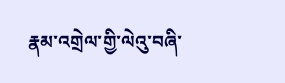རྣམ་འགྲེལ་གྱི་ལེའུ་བཞི་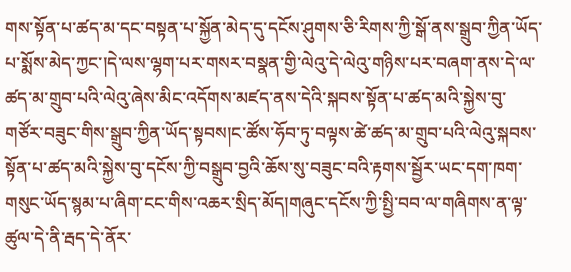གས་སྟོན་པ་ཚད་མ་དང་བསྟན་པ་སྐྱོན་མེད་དུ་དངོས་ཤུགས་ཅི་རིགས་ཀྱི་སྒོ་ནས་སྒྲུབ་ཀྱིན་ཡོད་པ་སྨོས་མེད་ཀྱང་།དེ་ལས་ལྷག་པར་གསར་བསྣན་གྱི་ལེའུ་དེ་ལེའུ་གཉིས་པར་བཞག་ནས་དེ་ལ་ཚད་མ་གྲུབ་པའི་ལེའུ་ཞེས་མིང་འདོགས་མཛད་ནས་དེའི་སྐབས་སྟོན་པ་ཚད་མའི་སྐྱེས་བུ་གཙོར་བཟུང་གིས་སྒྲུབ་ཀྱིན་ཡོད་སྟབས།ང་ཚོས་ཧོབ་ཏུ་བལྟས་ཚེ་ཚད་མ་གྲུབ་པའི་ལེའུ་སྐབས་སྟོན་པ་ཚད་མའི་སྐྱེས་བུ་དངོས་ཀྱི་བསྒྲུབ་བྱའི་ཆོས་སུ་བཟུང་བའི་རྟགས་སྦྱོར་ཡང་དག་ཁག་གསུང་ཡོད་སྙམ་པ་ཞིག་ངང་གིས་འཆར་སྲིད་མོད།གཞུང་དངོས་ཀྱི་སྤྱི་བབ་ལ་གཞིགས་ན་ལྟ་ཚུལ་དེ་ནི་རྦད་དེ་ནོར་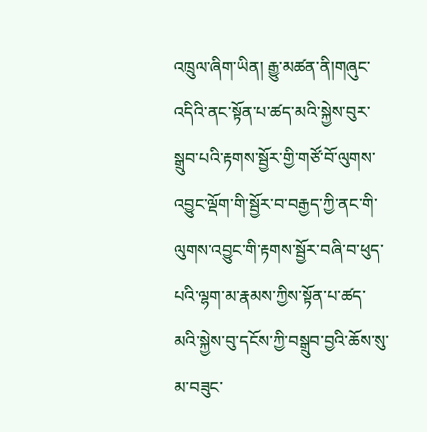འཁྲུལ་ཞིག་ཡིན། རྒྱུ་མཚན་ནི།གཞུང་འདིའི་ནང་སྟོན་པ་ཚད་མའི་སྐྱེས་བུར་སྒྲུབ་པའི་རྟགས་སྦྱོར་གྱི་གཙོ་བོ་ལུགས་འབྱུང་ལྡོག་གི་སྦྱོར་བ་བརྒྱད་ཀྱི་ནང་གི་ལུགས་འབྱུང་གི་རྟགས་སྦྱོར་བཞི་བ་ཕུད་པའི་ལྷག་མ་རྣམས་ཀྱིས་སྟོན་པ་ཚད་མའི་སྐྱེས་བུ་དངོས་ཀྱི་བསྒྲུབ་བྱའི་ཆོས་སུ་མ་བཟུང་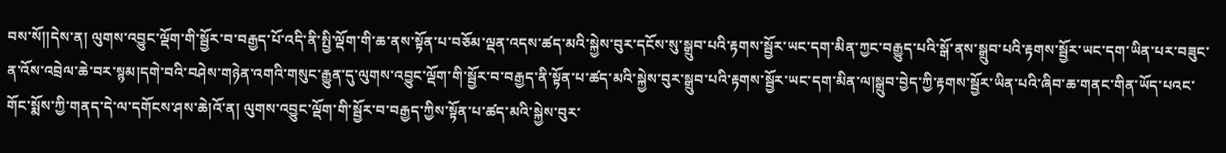བས་སོ།།དེས་ན། ལུགས་འབྱུང་ལྡོག་གི་སྦྱོར་བ་བརྒྱད་པོ་འདི་ནི་སྤྱི་ལྡོག་གི་ཆ་ནས་སྟོན་པ་བཅོམ་ལྡན་འདས་ཚད་མའི་སྐྱེས་བུར་དངོས་སུ་སྒྲུབ་པའི་རྟགས་སྦྱོར་ཡང་དག་མིན་ཀྱང་བརྒྱུད་པའི་སྒོ་ནས་སྒྲུབ་པའི་རྟགས་སྦྱོར་ཡང་དག་ཡིན་པར་བཟུང་ན་འོས་འབྲེལ་ཆེ་བར་སྙམ།དགེ་བའི་བཤེས་གཉེན་འགའི་གསུང་རྒྱུན་དུ་ལུགས་འབྱུང་ལྡོག་གི་སྦྱོར་བ་བརྒྱད་ནི་སྟོན་པ་ཚད་མའི་སྐྱེས་བུར་སྒྲུབ་པའི་རྟགས་སྦྱོར་ཡང་དག་མིན་ལ།སྒྲུབ་བྱེད་ཀྱི་རྟགས་སྦྱོར་ཡིན་པའི་ཞིབ་ཆ་གནང་གིན་ཡོད་པའང་གོང་སྨོས་ཀྱི་གནད་དེ་ལ་དགོངས་ཤས་ཆེ།འོ་ན། ལུགས་འབྱུང་ལྡོག་གི་སྦྱོར་བ་བརྒྱད་ཀྱིས་སྟོན་པ་ཚད་མའི་སྐྱེས་བུར་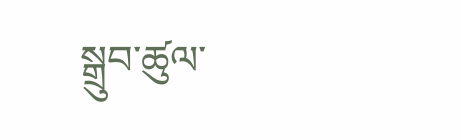སྒྲུབ་ཚུལ་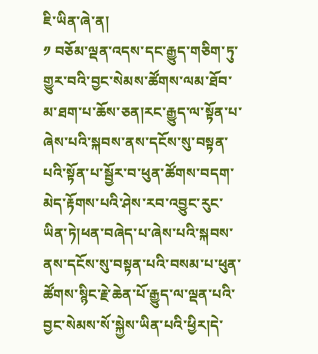ཇི་ཡིན་ཞེ་ན།
༡ བཅོམ་ལྡན་འདས་དང་རྒྱུད་གཅིག་ཏུ་གྱུར་བའི་བྱང་སེམས་ཚོགས་ལམ་ཐོབ་མ་ཐག་པ་ཆོས་ཅན།རང་རྒྱུད་ལ་སྟོན་པ་ཞེས་པའི་སྐབས་ནས་དངོས་སུ་བསྟན་པའི་སྟོན་པ་སྦྱོར་བ་ཕུན་ཚོགས་བདག་མེད་རྟོགས་པའི་ཤེས་རབ་འབྱུང་རུང་ཡིན་ཏེ།ཕན་བཞེད་པ་ཞེས་པའི་སྐབས་ནས་དངོས་སུ་བསྟན་པའི་བསམ་པ་ཕུན་ཚོགས་སྙིང་རྗེ་ཆེན་པོ་རྒྱུད་ལ་ལྡན་པའི་བྱང་སེམས་སོ་སྐྱེས་ཡིན་པའི་ཕྱིར།དེ་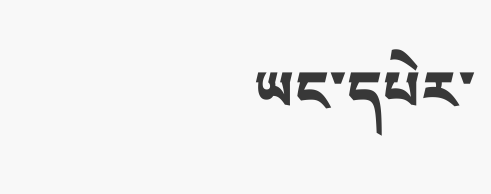ཡང་དཔེར་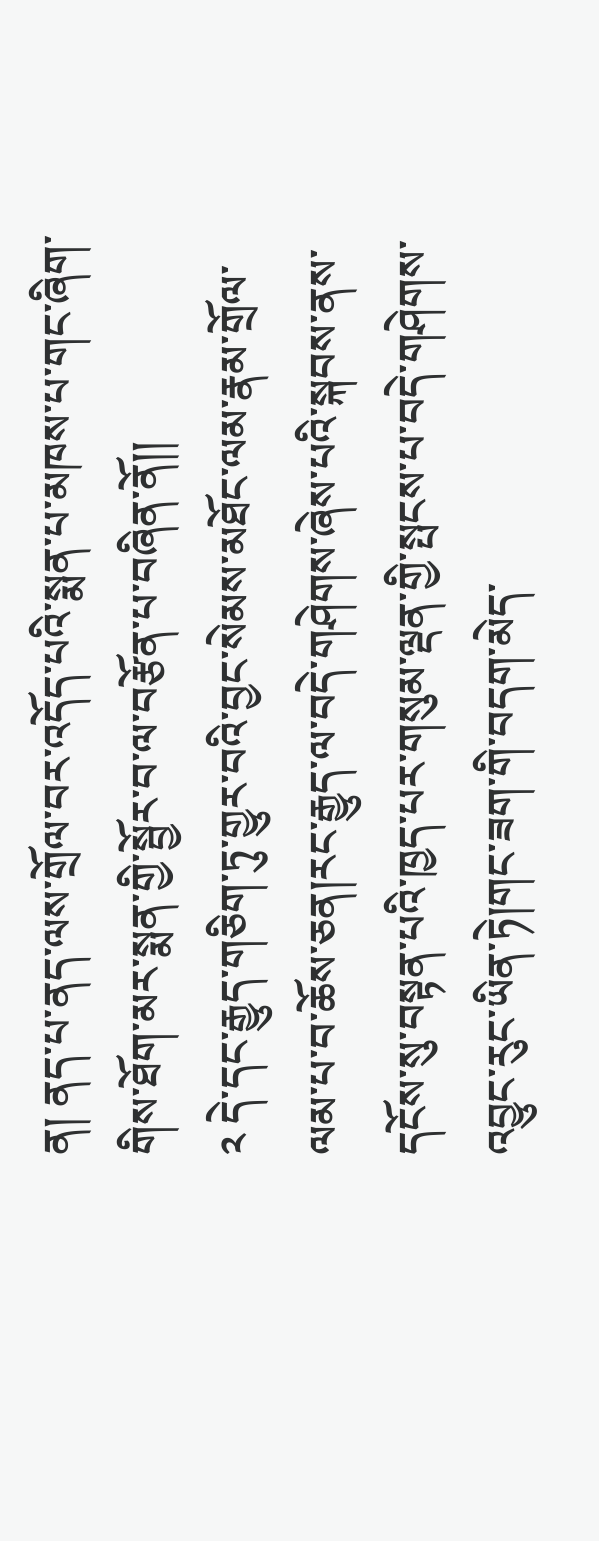ན། ནད་པ་ནད་ལས་གྲོལ་བར་འདོད་པའི་སྨན་པ་མཁས་པ་གང་ཞིག་གིས་ཐོག་མར་སྨན་གྱི་སྦྱོར་བ་ལ་བརྩོན་པ་བཞིན་ནོ།།
༢ དེ་དང་རྒྱུད་གཅིག་ཏུ་གྱུར་བའི་བྱང་སེམས་མཐོང་ལམ་རྣམ་གྲོལ་ལམ་པ་བ་ཆོས་ཅན།རང་རྒྱུད་ལ་བདེ་གཤེགས་ཞེས་པའི་སྐབས་ནས་དངོས་སུ་བསྟན་པའི་ཁྱད་པར་གསུམ་ལྡན་གྱི་སྤངས་པ་བདེ་གཤེགས་འབྱུང་རུང་ཡིན་ཏེ།གང་ཟག་གི་བདག་མེད་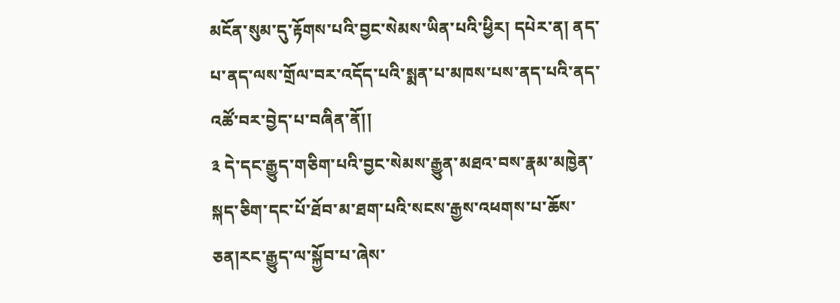མངོན་སུམ་དུ་རྟོགས་པའི་བྱང་སེམས་ཡིན་པའི་ཕྱིར། དཔེར་ན། ནད་པ་ནད་ལས་གྲོལ་བར་འདོད་པའི་སྨན་པ་མཁས་པས་ནད་པའི་ནད་འཚོ་བར་བྱེད་པ་བཞིན་ནོ།།
༣ དེ་དང་རྒྱུད་གཅིག་པའི་བྱང་སེམས་རྒྱུན་མཐའ་བས་རྣམ་མཁྱེན་སྐད་ཅིག་དང་པོ་ཐོབ་མ་ཐག་པའི་སངས་རྒྱས་འཕགས་པ་ཆོས་ཅན།རང་རྒྱུད་ལ་སྐྱོབ་པ་ཞེས་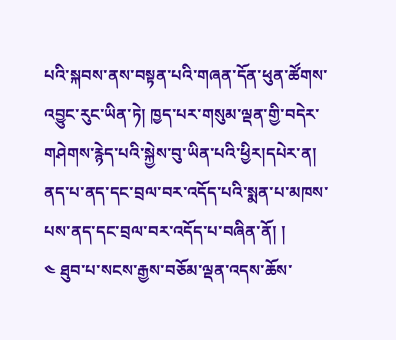པའི་སྐབས་ནས་བསྟན་པའི་གཞན་དོན་ཕུན་ཚོགས་འབྱུང་རུང་ཡིན་ཏེ། ཁྱད་པར་གསུམ་ལྡན་གྱི་བདེར་གཤེགས་རྙེད་པའི་སྐྱེས་བུ་ཡིན་པའི་ཕྱིར།དཔེར་ན། ནད་པ་ནད་དང་བྲལ་བར་འདོད་པའི་སྨན་པ་མཁས་པས་ནད་དང་བྲལ་བར་འདོད་པ་བཞིན་ནོ། །
༤ ཐུབ་པ་སངས་རྒྱས་བཅོམ་ལྡན་འདས་ཆོས་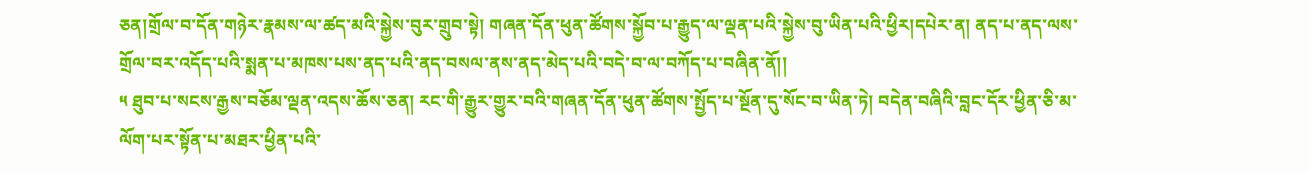ཅན།གྲོལ་བ་དོན་གཉེར་རྣམས་ལ་ཚད་མའི་སྐྱེས་བུར་གྲུབ་སྟེ། གཞན་དོན་ཕུན་ཚོགས་སྐྱོབ་པ་རྒྱུད་ལ་ལྡན་པའི་སྐྱེས་བུ་ཡིན་པའི་ཕྱིར།དཔེར་ན། ནད་པ་ནད་ལས་གྲོལ་བར་འདོད་པའི་སྨན་པ་མཁས་པས་ནད་པའི་ནད་བསལ་ནས་ནད་མེད་པའི་བདེ་བ་ལ་བཀོད་པ་བཞིན་ནོ།།
༥ ཐུབ་པ་སངས་རྒྱས་བཅོམ་ལྡན་འདས་ཆོས་ཅན། རང་གི་རྒྱུར་གྱུར་བའི་གཞན་དོན་ཕུན་ཚོགས་སྤྱོད་པ་སྔོན་དུ་སོང་བ་ཡིན་ཏེ། བདེན་བཞིའི་བླང་དོར་ཕྱིན་ཅི་མ་ལོག་པར་སྟོན་པ་མཐར་ཕྱིན་པའི་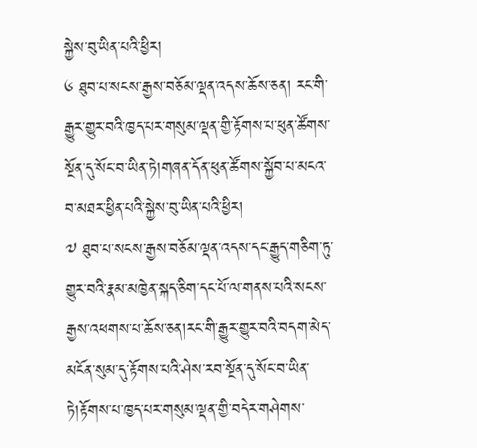སྐྱེས་བུ་ཡིན་པའི་ཕྱིར།
༦ ཐུབ་པ་སངས་རྒྱས་བཅོམ་ལྡན་འདས་ཆོས་ཅན། རང་གི་རྒྱུར་གྱུར་བའི་ཁྱད་པར་གསུམ་ལྡན་གྱི་རྟོགས་པ་ཕུན་ཚོགས་སྔོན་དུ་སོང་བ་ཡིན་ཏེ།གཞན་དོན་ཕུན་ཚོགས་སྐྱོབ་པ་མངའ་བ་མཐར་ཕྱིན་པའི་སྐྱེས་བུ་ཡིན་པའི་ཕྱིར།
༧ ཐུབ་པ་སངས་རྒྱས་བཅོམ་ལྡན་འདས་དང་རྒྱུད་གཅིག་ཏུ་གྱུར་བའི་རྣམ་མཁྱེན་སྐད་ཅིག་དང་པོ་ལ་གནས་པའི་སངས་རྒྱས་འཕགས་པ་ཆོས་ཅན།རང་གི་རྒྱུར་གྱུར་བའི་བདག་མེད་མངོན་སུམ་དུ་རྟོགས་པའི་ཤེས་རབ་སྔོན་དུ་སོང་བ་ཡིན་ཏེ།རྟོགས་པ་ཁྱད་པར་གསུམ་ལྡན་གྱི་བདེར་གཤེགས་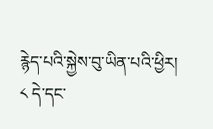རྙེད་པའི་སྐྱེས་བུ་ཡིན་པའི་ཕྱིར།
༨ དེ་དང་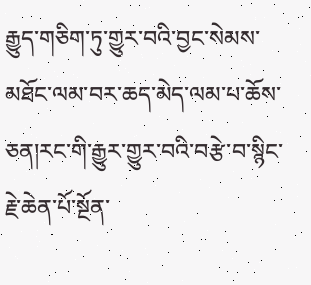རྒྱུད་གཅིག་ཏུ་གྱུར་བའི་བྱང་སེམས་མཐོང་ལམ་བར་ཆད་མེད་ལམ་པ་ཆོས་ཅན།རང་གི་རྒྱུར་གྱུར་བའི་བརྩེ་བ་སྙིང་རྗེ་ཆེན་པོ་སྔོན་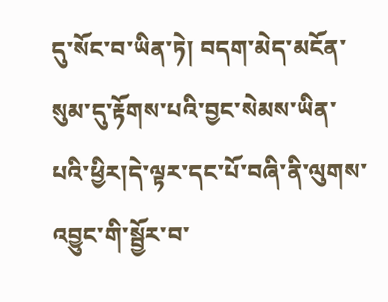དུ་སོང་བ་ཡིན་ཏེ། བདག་མེད་མངོན་སུམ་དུ་རྟོགས་པའི་བྱང་སེམས་ཡིན་པའི་ཕྱིར།དེ་ལྟར་དང་པོ་བཞི་ནི་ལུགས་འབྱུང་གི་སྦྱོར་བ་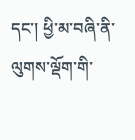དང་། ཕྱི་མ་བཞི་ནི་ལུགས་ལྡོག་གི་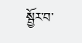སྦྱོར་བ་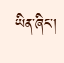ཡིན་ཞིང་།